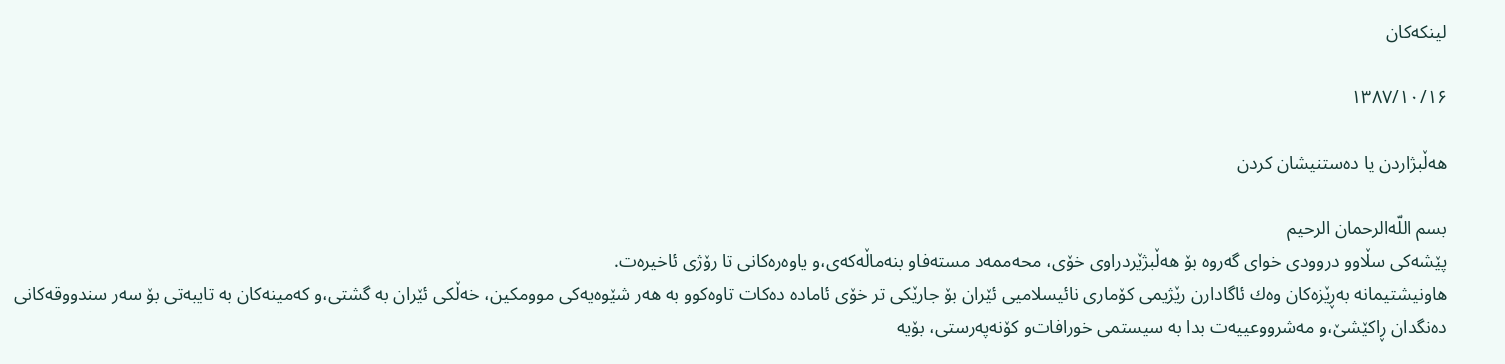لینکەکان

۱۳۸۷/۱۰/۱۶

هه‌ڵبژاردن یا ده‌ستنیشان كردن

بسم اللّه‌الرحمان الرحیم
پێشه‌كی‌ سڵاو‌و دروودی‌ خوای‌ گه‌روه‌ بۆ هه‌ڵبژێردراوی‌ خۆی‌، محه‌ممه‌د مسته‌فا‌و بنه‌ماڵه‌كه‌ی‌،‌و یاوه‌ره‌كانی‌ تا رۆژی‌ ئاخیره‌ت.
هاونیشتیمانه‌ به‌ڕێزه‌كان وه‌ك ئاگادارن رێژیمی‌ كۆماری‌ نائیسلامیی‌ ئێران بۆ جارێكی‌ تر خۆی‌ ئاماده‌ ده‌كات تاوه‌كوو به‌ هه‌ر شێوه‌یه‌كی‌ موومكین، خه‌ڵكی‌ ئێران به‌ گشتی‌،‌و كه‌مینه‌كان به‌ تایبه‌تی‌ بۆ سه‌ر سندووقه‌كانی‌ ده‌نگدان ڕاكێشێ‌،‌و مه‌شرووعییه‌ت بدا به‌ سیستمی‌ خورافات‌و كۆنه‌په‌رستی‌، بۆیه‌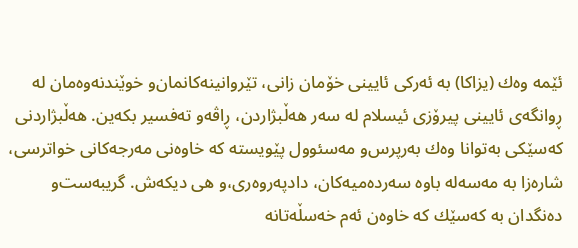ئێمه‌ وه‌ك (یزاكا) به‌ ئه‌ركی‌ ئایینی‌ خۆمان زانی‌، تێروانینه‌كانمان‌و خوێندنه‌وه‌مان له‌ ڕوانگه‌ی‌ ئایینی‌ پیرۆزی‌ ئیسلام له‌ سه‌ر هه‌ڵبژاردن، ڕاڤه‌‌و ته‌فسیر بكه‌ین. هه‌ڵبژاردنی‌ كه‌سێكی‌ به‌توانا وه‌ك به‌رپرس‌و مه‌سئوول پێویسته‌ كه‌ خاوه‌نی‌ مه‌رجه‌كانی‌ خواترسی‌، شاره‌زا به‌ مه‌سه‌له‌ باوه‌ سه‌رده‌میه‌كان، دادپه‌روه‌ری‌،‌و هی‌ دیكه‌ش. گریبه‌ست‌و ده‌نگدان به‌ كه‌سێك كه‌ خاوه‌ن ئه‌م خه‌سڵه‌تانه‌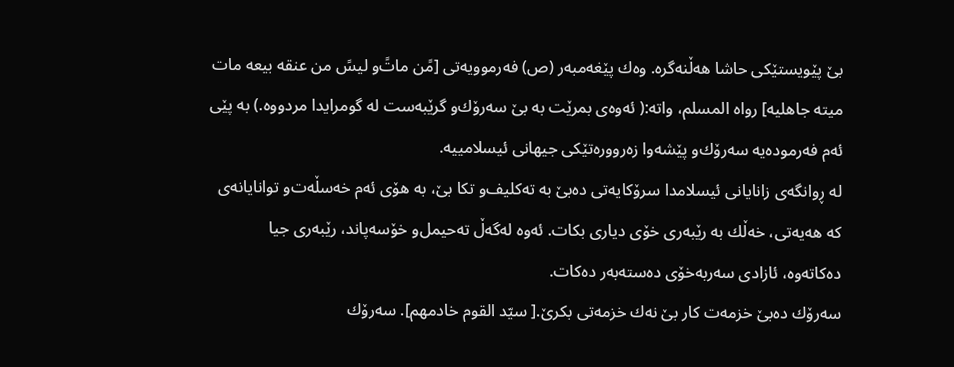بێ‌ پێویستێكی‌ حاشا هه‌ڵنه‌گره‌. وه‌ك پێغه‌مبه‌ر (ص) فه‌رموویه‌تی‌ [مًن ماتً‌و لیسً من عنقه‌ بیعه‌ مات میته‌ جاهلیه‌] رواه‌ المسلم، واته‌:( ئه‌وه‌ی‌ بمرێت به‌ بێ‌ سه‌رۆك‌و گرێبه‌ست له‌ گومرایدا مردووه‌.) به‌ پێی‌ ئه‌م فه‌رموده‌یه‌ سه‌رۆك‌و پێشه‌وا زه‌رووره‌تێكی‌ جیهانی‌ ئیسلامییه‌.
له‌ ڕوانگه‌ی‌ زانایانی‌ ئیسلامدا سرۆكایه‌تی‌ ده‌بێ‌ به‌ ته‌كلیف‌و تكا بێ‌، به‌ هۆی‌ ئه‌م خه‌سڵه‌ت‌و توانایانه‌ی‌ كه‌ هه‌یه‌تی‌، خه‌ڵك به‌ رێبه‌ری‌ خۆی‌ دیاری‌ بكات. ئه‌وه‌ له‌گه‌ڵ ته‌حیمل‌و خۆسه‌پاند، رێبه‌ری‌ جیا ده‌كاته‌وه‌، ئازادی‌ سه‌ربه‌خۆی‌ ده‌سته‌به‌ر ده‌كات.
سه‌رۆك ده‌بێ‌ خزمه‌ت كار بێ‌ نه‌ك خزمه‌تی‌ بكرێ‌.[ سیّد القوم خادمهم]. سه‌رۆك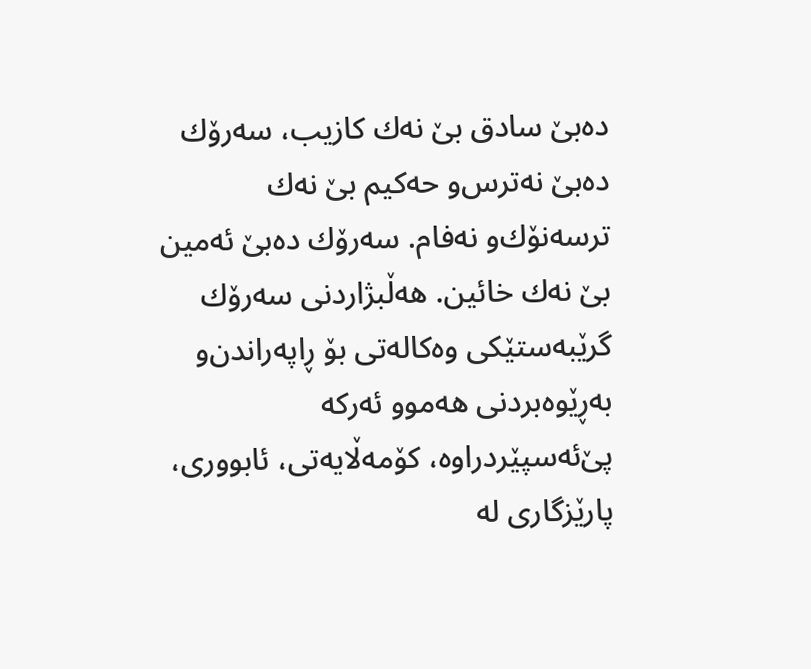ده‌بێ‌ سادق بێ‌ نه‌ك كازیب، سه‌رۆك ده‌بێ‌ نه‌ترس‌و حه‌كیم بێ‌ نه‌ك ترسه‌نۆك‌و نه‌فام. سه‌رۆك ده‌بێ‌ ئه‌مین بێ‌ نه‌ك خائین. هه‌ڵبژاردنی‌ سه‌رۆك گرێبه‌ستێكی‌ وه‌كاله‌تی‌ بۆ ڕاپه‌راندن‌و به‌ڕێوه‌بردنی‌ هه‌موو ئه‌ركه‌ پێ‌ئه‌سپێردراوه‌، كۆمه‌ڵایه‌تی‌، ئابووری‌، پارێزگاری‌ له‌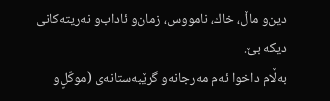دین‌و ماڵ، خاك، نامووس، زمان‌و ئاداب‌و نه‌ریته‌كانی‌ دیكه‌ بێ‌.
به‌ڵام داخوا ئه‌م مه‌رجانه‌‌و گرێبه‌ستانه‌ی‌ (موكّلٍ‌و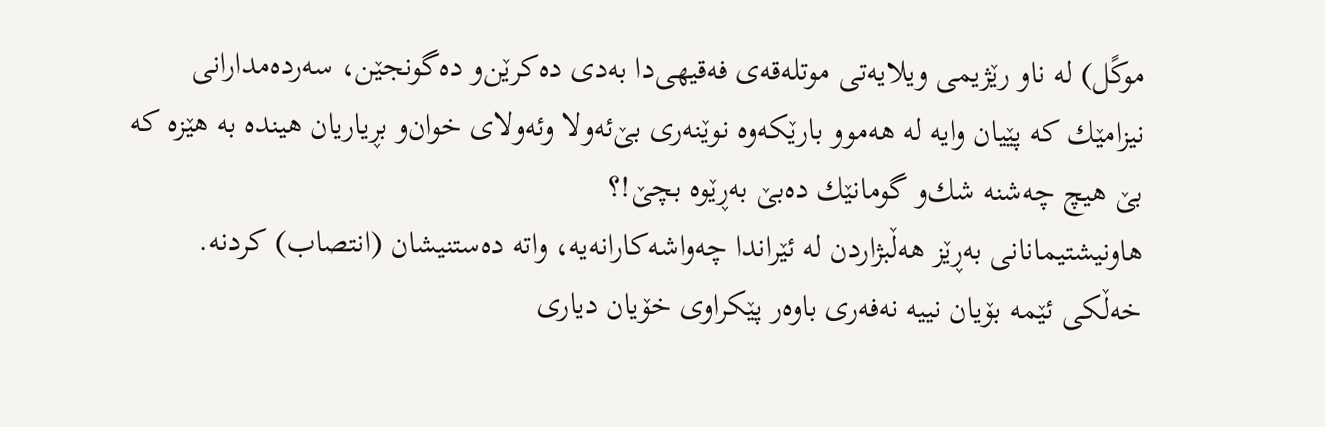موكًل) له‌ ناو رێژیمی‌ ویلایه‌تی‌ موتله‌قه‌ی‌ فه‌قیهی‌دا به‌دی‌ ده‌كرێن‌و ده‌گونجێن، سه‌رده‌مدارانی‌ نیزامێك كه‌ پێیان وایه‌ له‌ هه‌موو بارێكه‌وه‌ نوێنه‌ری‌ بێ‌ئه‌ولا وئه‌ولای‌ خوان‌و بڕیاریان هینده‌ به‌ هێزه‌ كه‌ بێ‌ هیچ چه‌شنه‌ شك‌و گومانێك ده‌بێ‌ به‌ڕێوه‌ بچێ‌!؟
هاونیشتیمانانی‌ به‌ڕێز هه‌ڵبژاردن له‌ ئێراندا چه‌واشه‌كارانه‌یه‌، واته‌ ده‌ستنیشان (انتصاب) كردنه‌.
خه‌ڵكی‌ ئێمه‌ بۆیان نییه‌ نه‌فه‌ری‌ باوه‌ر پێكراوی‌ خۆیان دیاری‌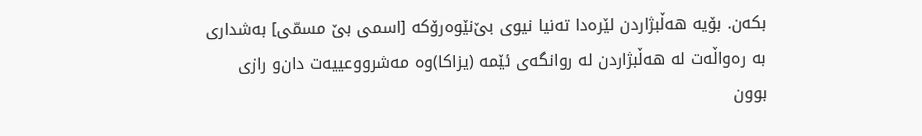بكه‌ن. بۆیه‌ هه‌ڵبژاردن لێره‌دا ته‌نیا نیوی‌ بێ‌نێوه‌رۆكه‌ [اسمی‌ بێ‌ مسمّی‌] به‌شداری‌ به‌ ره‌واڵه‌ت له‌ هه‌ڵبژاردن له‌ روانگه‌ی‌ ئێمه‌ (یزاكا)وه‌ مه‌شرووعییه‌ت دان‌و رازی‌ بوون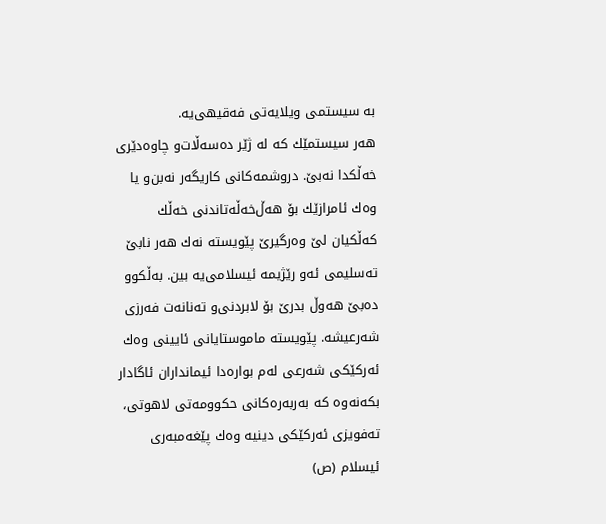به‌ سیستمی‌ ویلایه‌تی‌ فه‌قیهی‌یه‌.
هه‌ر سیستمێك كه‌ له‌ ژێر ده‌سه‌ڵات‌و چاوه‌دێری‌ خه‌ڵكدا نه‌بێ‌. دروشمه‌كانی‌ كاریگه‌ر نه‌بن‌و یا وه‌ك ئامرازێك بۆ هه‌ڵ‌خه‌ڵه‌تاندنی‌ خه‌ڵك كه‌ڵكیان لێ‌ وه‌رگیرێ‌ پێویسته‌ نه‌ك هه‌ر نابێ‌ ته‌سلیمی‌ ئه‌و رێژیمه‌ ئیسلامی‌یه‌ بین. به‌ڵكوو ده‌بێ‌ هه‌وڵ بدرێ‌ بۆ لابردنی‌‌و ته‌نانه‌ت فه‌رزی‌ شه‌رعیشه‌. پێویسته‌ ماموستایانی‌ ئایینی‌ وه‌ك ئه‌ركێكی‌ شه‌رعی‌ له‌م بواره‌دا ئیمانداران ئاگادار بكه‌نه‌وه‌ كه‌ به‌ربه‌ره‌كانی‌ حكوومه‌تی‌ لاهوتی‌، ته‌فویزی‌ ئه‌ركێكی‌ دینیه‌ وه‌ك پێغه‌مبه‌ری‌ ئیسلام (ص)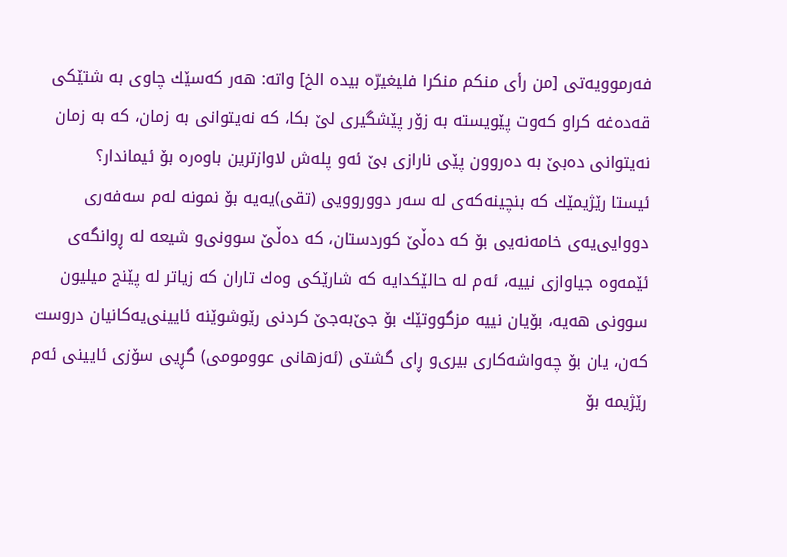فه‌رموویه‌تی‌ [من رأی‌ منكم منكرا فلیغیرّه‌ بیده‌ الخ] واته‌: هه‌ر كه‌سێك چاوی‌ به‌ شتێكی‌ قه‌ده‌غه‌ كراو كه‌وت پێویسته‌ به‌ زۆر پێشگیری‌ لێ‌ بكا، كه‌ نه‌یتوانی‌ به‌ زمان، كه‌ به‌ زمان نه‌یتوانی‌ ده‌بێ‌ به‌ ده‌روون پێی‌ نارازی‌ بێ‌ ئه‌و پله‌ش لاوازترین باوه‌ره‌ بۆ ئیماندار؟
ئیستا رێژیمێك كه‌ بنچینه‌كه‌ی‌ له‌ سه‌ر دووروویی‌ (تقی‌)یه‌یه‌ بۆ نمونه‌ له‌م سه‌فه‌ری‌ دووایی‌یه‌ی‌ خامه‌نه‌یی‌ بۆ كه‌ ده‌ڵێ‌ كوردستان، كه‌ ده‌ڵێ‌ سوونی‌‌و شیعه‌ له‌ ڕوانگه‌ی‌ ئێمه‌وه‌ جیاوازی‌ نییه‌، ئه‌م له‌ حالێكدایه‌ كه‌ شارێكی‌ وه‌ك تاران كه‌ زیاتر له‌ پێنج میلیون سوونی‌ هه‌یه‌، بۆیان نییه‌ مزگووتێك بۆ جێ‌به‌جێ‌ كردنی‌ رێوشوێنه‌ ئایینی‌یه‌كانیان دروست كه‌ن، یان بۆ چه‌واشه‌كاری‌ بیری‌‌و ڕای‌ گشتی‌ (ئه‌زهانی‌ عوومومی‌) گڕیی‌ سۆزی‌ ئایینی‌ ئه‌م رێژیمه‌ بۆ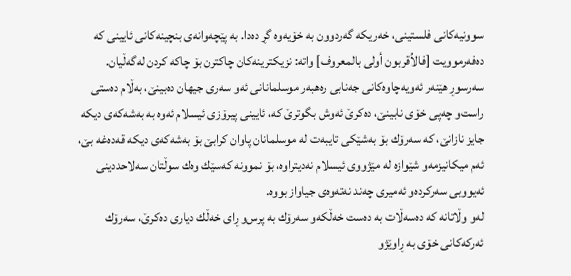سوونیه‌كانی‌ فلستینی‌، خه‌ریكه‌ گه‌ردوون به‌ خۆیه‌وه‌ گڕ ده‌دا. به‌ پێچه‌وانه‌ی‌ بنچینه‌كانی‌ ئایینی‌ كه‌ ده‌فه‌رموویت [فالاُقربون أولی‌ بالمعروف] واته‌: نزیكترینه‌كان چاكترن بۆ چاكه‌ كردن له‌گه‌ڵیان. سه‌رسوڕ هێنه‌ر ئه‌ویه‌چاوه‌كانی‌ جه‌نابی‌ ره‌هبه‌ر موسلمانانی‌ ئه‌و سه‌ری‌ جیهان ده‌بینێ‌، به‌ڵام ده‌ستی‌ راست‌و چه‌پی‌ خۆی‌ نابینێ‌، ده‌كرێ‌ ئه‌وش بگوترێ‌ كه‌، ئایینی‌ پیرۆزی‌ ئیسلام ئه‌وه‌ به‌ به‌شه‌كه‌ی‌ دیكه‌ جایز نازانێ‌، كه‌ سه‌رۆك بۆ به‌شێكی‌ تایبه‌ت له‌ موسلمانان پاوان كرابێ‌ بۆ به‌شه‌كه‌ی‌ دیكه‌ قه‌ده‌غه‌ بێ‌، ئه‌م میكانیزمه‌‌و شێوازه‌ له‌ مێژووی‌ ئیسلام نه‌دیتراوه‌، بۆ نموونه‌ كه‌سێك وه‌ك سوڵتان سه‌لاحددینی‌ ئه‌یووبی‌ سه‌ركرده‌‌و ئه‌میری‌ چه‌ند نه‌ته‌وه‌ی‌ جیاواز بووه‌.
له‌و وڵاتانه‌ كه‌ ده‌سه‌ڵات به‌ ده‌ست خه‌ڵكه‌‌و سه‌رۆك به‌ پرس‌و ڕای‌ خه‌ڵك دیاری‌ ده‌كرێ‌، سه‌رۆك ئه‌ركه‌كانی‌ خۆی‌ به‌ ڕاوێژ‌و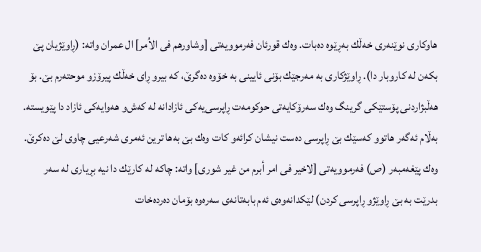هاوكاری‌ نوێنه‌ری‌ خه‌ڵك به‌ڕێوه‌ ده‌بات. وه‌ك قورئان فه‌رموویه‌تی‌ [وشاورهم فی‌ الاُمر] ال عمران واته‌: (ڕاوێژیان پێ‌ بكه‌ن له‌ كاروبار دا). ڕاوێژكاری‌ به‌ مه‌رجێك بۆنی‌ ئایینی‌ به‌ خۆوه‌ ده‌گرێ‌، كه‌ بیرو ڕای‌ خه‌ڵك پیرۆز‌و موحته‌رم بێ‌. بۆ هه‌ڵبژاردنی‌ پۆستێكی‌ گرینگ وه‌ك سه‌رۆكایه‌تی‌ حوكومه‌ت ڕاپرسی‌یه‌كی‌ ئازادانه‌ له‌ كه‌ش‌و هه‌وایه‌كی‌ ئازاد دا پێویسته‌. به‌ڵام ئه‌گه‌ر هاتوو كه‌سێك بێ‌ ڕاپرسی‌ ده‌ست نیشان كرائه‌و كات وه‌ك بێ‌ به‌ها ترین ئه‌مری‌ شه‌رعیی‌ چاوی‌ لێ‌ ده‌كرێ‌. وه‌ك پێغه‌مبه‌ر (ص) فه‌رموویه‌تی‌ [لاخیر فی‌ امر أبرم من غیر شوری‌] واته‌: چاكه‌ له‌ كارێك دا نیه‌ بڕیاری‌ له‌ سه‌ر بدرێت به‌ بێ‌ ڕاوێژ‌و ڕاپرسی‌ كردن) لێكدانه‌وه‌ی‌ ئه‌م بابه‌تانه‌ی‌ سه‌ره‌وه‌ بۆمان ده‌رده‌خات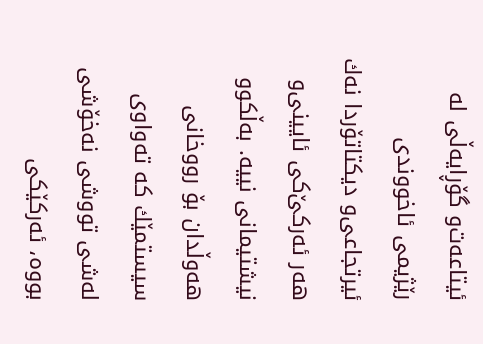ئیتاعه‌ت‌و گۆڕایه‌ڵی‌ له‌ رێژیمی‌ ئاخووندی‌ ئیرتجاعی‌‌و دیكتاتۆردا نه‌ك هه‌ر ئه‌ركێ‌كی‌ ئایینی‌‌و نیشتیمانی‌ نییه‌. به‌ڵكوو هه‌وڵدان بۆ رووخانی‌ سیستمێك كه‌ ته‌واوی‌ له‌شی‌ تووشی‌ نه‌خۆشی‌ بووه‌، ئه‌ركێكی‌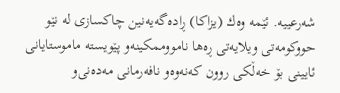شه‌رعییه‌. ئێمه‌ وه‌ك (یزاكا) ڕاده‌گه‌یه‌نین چاكسازی‌ له‌ نێو حووكومه‌تی‌ ویلایه‌تی‌ ڕه‌ها نامووممكینه‌‌و پێویسته‌ ماموستایانی‌ ئایینی‌ بۆ خه‌ڵكی‌ روون كه‌نه‌وه‌‌و نافه‌رمانی‌ مه‌ده‌نی‌‌و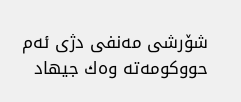شۆرشی‌ مه‌نفی‌ دژی‌ ئه‌م حووكومه‌ته‌ وه‌ك جیهاد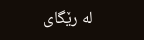له‌ رێگای‌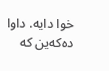خوا دایه‌. داوا ده‌كه‌ین كه‌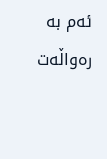ئه‌م به‌ ره‌واڵه‌ت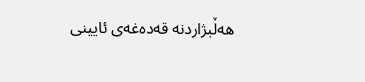هه‌ڵبژاردنه‌ قه‌ده‌غه‌ی‌ ئایینی‌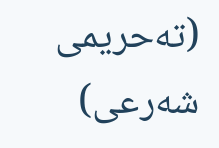(ته‌حریمی‌ شه‌رعی‌)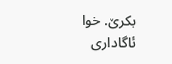بكرێ‌. خوا ئاگاداری‌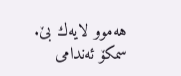هه‌موو لایه‌ك بێ‌.
سمكۆ ئه‌ندامی‌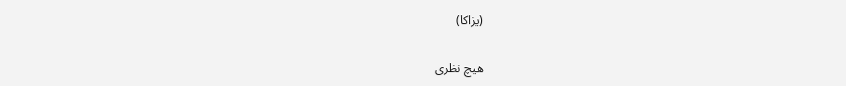(یزاكا)

هیچ نظری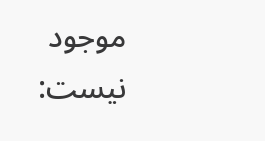موجود نیست: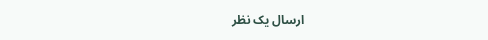ارسال یک نظر